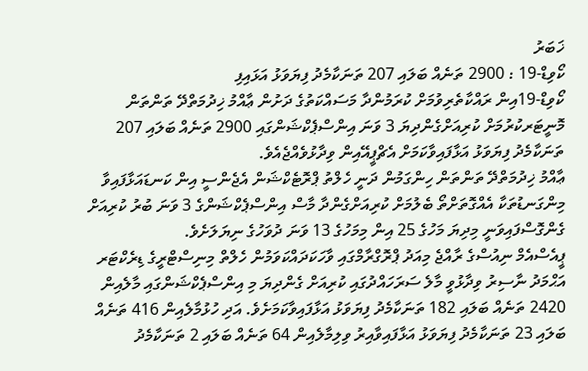ޚަބަރު
ކޯވިޑް-19 : 2900 ތަނެއް ބަލައި 207 ތަނަކާމެދު ފިޔަވަޅު އަޅައިފި
ކޯވިޑް-19އިން ރައްކާތެރިވުމަށް ކުރަމުންދާ މަސައްކަތުގެ ދަށުން ޢާއްމު ޚިދުމަތްދޭ ތަންތަން މޮނީޓަރކުރުމަށް ކުރިއަށްގެންދިޔަ 3 ވަނަ އިންސްޕެކްޝަންގައި 2900 ތަނެއް ބަލައި 207 ތަނަކާމެދު ފިޔަވަޅު އަޅާފައިވާކަމަށް އެޗްޕީއޭއިން ވިދާޅުވެއްޖެއެވެ.
ޢާއްމު ޚިދުމަތްދޭ ތަންތަން ހިންގަމުން ދަނީ ހެލްތު ޕްރޮޓެކްޝަން އެޖެންސީ އިން ކަނޑައަޅާފައިވާ މިންގަނޑުތަކާ އެއްގޮތަށްތޯ ބެލުމަށް ކުރިއަށްގެންދާ މާސް އިންސްޕެކްޝަންގެ 3 ވަނަ ބުރު ކުރިއަށް ގެންގޮސްފައިވަނީ މިދިޔަ މަހުގެ 25 އިން މިމަހުގެ 13 ވަނަ ދުވަހުގެ ނިޔަލަށެވެ.
ޕީއެސްއެމް ނިއުސްގެ ރާއްޖެ މިއަދު ޕްރޮގްރާމްގައި ވާހަކަދައްކަވަމުން ހެލްތް މިނިސްޓްރީގެ ޑިރެކްޓަރ އަޙްމަދު ނާސިރު ވިދާޅުވީ މާލެ ސަރަހައްދުގައި ކުރިއަށް ގެންދިޔަ މި އިންސްޕެކްޝަންގައި މާލެއިން 2420 ތަނެއް ބަލައި 182 ތަނަކާމެދު ފިޔަވަޅު އަޅާފައިވާކަމަށެވެ. އަދި ހުޅުމާލެއިން 416 ތަނެއް ބަލައި 23 ތަނަކާމެދު ފިޔަވަޅު އަޅާފައިވާއިރު ވިލިމާލެއިން 64 ތަނެއް ބަލައި 2 ތަނަކާމެދު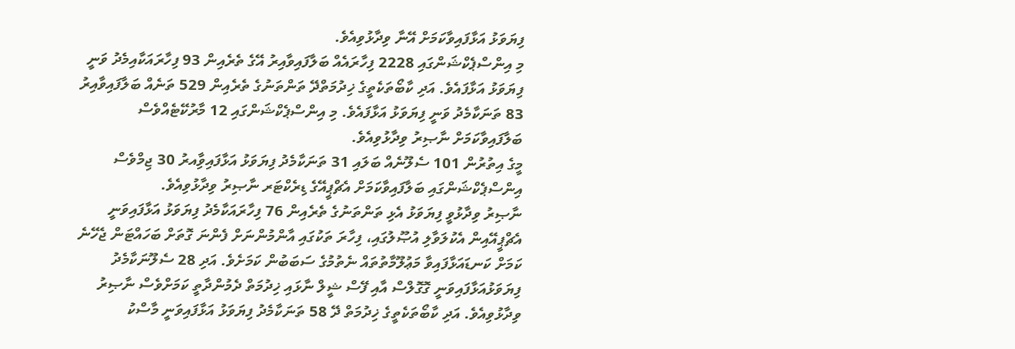ފިޔަވަޅު އަޅާފައިވާކަމަށް އޭނާ ވިދާޅުވިއެވެ.
މި އިންސްޕެކްޝަންގައި 2228 ފިހާރައެއް ބަލާފައިވާއިރު އޭގެ ތެރެއިން 93 ފިހާރައަކާއިމެދު ވަނީ ފިޔަވަޅު އަޅާފައެވެ. އަދި ކާބޯތަކެތީގެ ޚިދުމަތްދޭ ތަންތަނުގެ ތެރެއިން 529 ތަނެއް ބަލާފައިވާއިރު 83 ތަނަކާމެދު ވަނީ ފިޔަވަޅު އަޅާފައެވެ. މި އިންސްޕެކްޝަންގައި 12 މާރުކޭޓެއްވެސް ބަލާފައިވާކަމަށް ނާޞިރު ވިދާޅުވިއެވެ.
މީގެ އިތުރުން 101 ސެލޫނެއް ބަލައި 31 ތަނަކާމެދު ފިޔަވަޅު އަޅާފައިވާިއރު 30 ޖިމްވެސް އިންސްޕެކްޝަންގައި ބަލާފައިވާކަމަށް އެޗްޕީއޭގެ ޑިރެކްޓަރ ނާޞިރު ވިދާޅުވިއެވެ.
ނާޞިރު ވިދާޅުވީ ފިޔަވަޅު އެޅި ތަންތަނުގެ ތެރެއިން 76 ފިހާރައަކާމެދު ފިޔަވަޅު އަޅާފައިވަނީ އެޗްޕީއޭއިން އެކުލަވާލި އުޞޫލުގައި، ފިހާރަ ތަކުގައި އާންމުންނަށް ފެންނަ ގޮތަށް ބަހައްޓަން ޖެހޭނެ ކަމަށް ކަނޑައަޅާފައިވާ މަޢުލޫމާތުތައް ނެތުމުގެ ސަބަބުން ކަމަށެވެ. އަދި 28 ސެލޫނަކާމެދު ފިޔަވަޅުއަޅާފައިވަނީ ގޮގޮލްސް އާއި ފޭސް ޝީލް ނާޅައި ޚިދުމަތް ދެމުންދާތީ ކަމަށްވެސް ނާޞިރު ވިދާޅުވިއެވެ. އަދި ކާބޯތަކެތީގެ ޚިދުމަތް ދޭ 58 ތަނަކާމެދު ފިޔަވަޅު އަޅާފައިވަނީ މާސްކު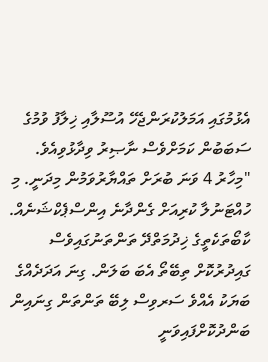އެޅުމުގައި އަމަލުކުރަންޖެހޭ އުސޫލާއި ޚިލާފު ވުމުގެ ސަބަބުން ކަމަށްވެސް ނާޞިރު ވިދާޅުވިއެވެ.
"މިހާރު 4 ވަނަ ބުރަށް ތައްޔާރުވަމުން މިދަނީ. މި ހުއްޓަނުލާ ކުރިއަށް ގެންދާނެ އިންސްޕެކްޝަނެއް. ކާބޯތަކެތީގެ ޚިދުމަތްދޭ ތަންތަނުގައިވެސް ގައިދުރުކޮށް ތިބޭތޯ އެބަ ބަލަން. ގިނަ އަދަދެއްގެ ބަޔަކު އެއްވެ ސަރވިސް ލިބޭ ތަންތަން ގިނައިން ބަންދުކޮށްފައިވަނީ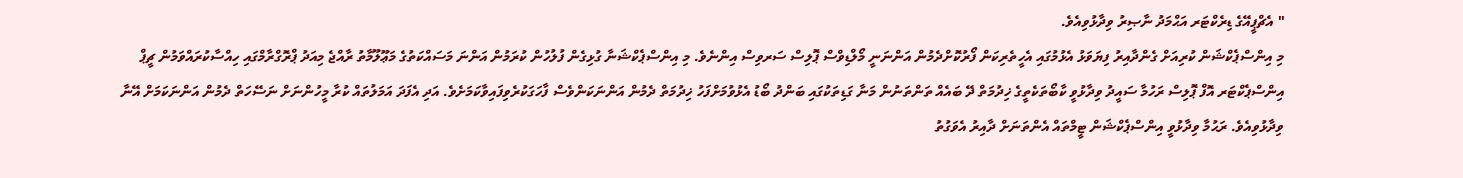" އެޗްޕީއޭގެ ޑިރެކްޓަރ އަޙްމަދު ނާޞިރު ވިދާޅުވިއެވެ.
މި އިންސްޕެކްޝަން ކުރިއަށް ގެންދާއިރު ފިޔަވަޅު އެޅުމުގައި އެހީތެރިކަން ފޯރުކޮށްދެމުން އަންނަނީ މޯލްޑިވްސް ޕޮލިސް ސަރވިސް އިންނެވެ. މި އިންސްޕެކްޝަނާ ގުޅިގެން ފުލުހުން ކުރަމުން އަންނަ މަސައްކަތުގެ މަޢޫލޫމާތު ރާއްޖެ މިއަދު ޕްރޮގްރާމްގައި ހިއްސާކުރައްވަމުން ޗީޕް އިންސްޕެކްޓަރ އޮފް ޕޮލިސް ރަހުމާ ސައީދު ވިދާޅުވީ ކާބޯތަކެތީގެ ޚިދުމަތް ދޭ ބައެއް ތަންތަނުން މަނާ ގަޑިތަކުގައި ބަންދު ބޯޑު އެޅުވުމަށްފަހު ޚިދުމަތް ދެމުން އަންނަކަންވެސް ފާހަގަކުރެވިފައިވާކަމަށެވެ. އަދި އެފަދަ އަމަލުތައް ކުރާ މީހުންނަށް ނަސޭހަތް ދެމުން އަންނަކަމަށް އޭނާ ވިދާޅުވިއެވެ. ރަޙުމާ ވިދާޅުވީ އިންސްޕެކްޝަން ޓީމްތައް އެންތަނަށް ދާއިރު އެވަގުތު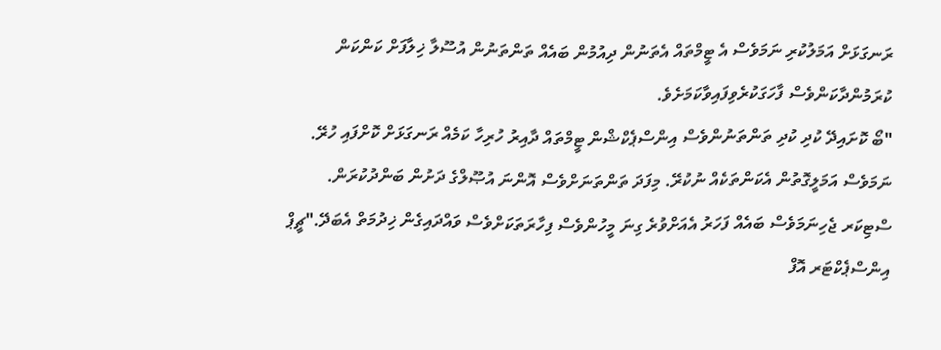ރަނގަޅަށް އަމަލުކުރި ނަމަވެސް އެ ޓީމްތައް އެތަނުން ދިއުމުން ބައެއް ތަންތަނުން އުސޫލާ ޚިލާފަށް ކަންކަން ކުރަމުންދާކަންވެސް ފާހަގަކުރެވިފައިވާކަމަށެވެ.
"ބޯ ކޮށައިދޭ ކުދި ކުދި ތަންތަނުންވެސް އިންސްޕެކްޝްން ޓީމްތައް ދާއިރު ހުރިހާ ކަމެއް ރަނގަޅަށް ކޮށްފައި ހުރޭ. ނަމަވެސް އަމަލީގޮތުން އެކަންތަކެއް ނުކުރޭ. މިފަދަ ތަންތަނަށްވެސް އޮންނަ އުޞޫލްގެ ދަށުން ބަންދުކުރަން. ސްޓިކަރ ޖެހިނަމަވެސް ބައެއް ފަހަރު އެއަށްވުރެ ގިނަ މީހުންވެސް ފިހާރަތަކަށްވެސް ވައްދައިގެން ޚިދުމަތް އެބަދޭ."ޗީޕް އިންސްޕެކްޓަރ އޮފް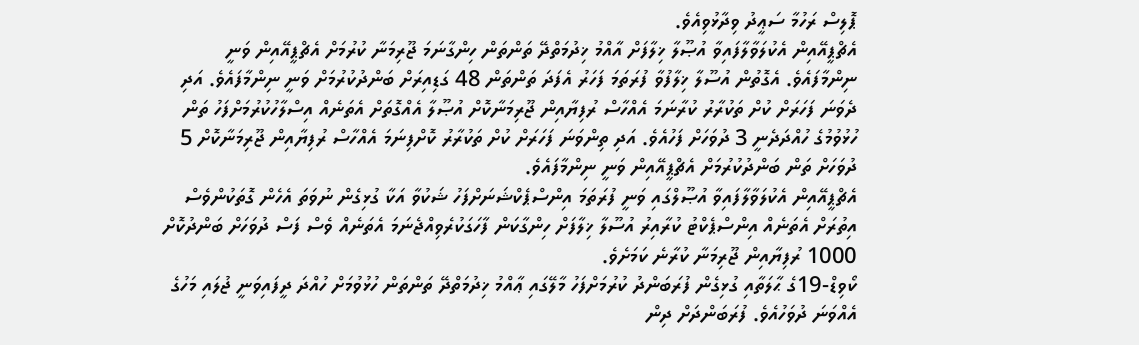ޕޮލިސް ރަހުމާ ސަޢީދު ވިދާޅުވިއެވެ.
އެޗްޕީއޭއިން އެކުލަވާލާފައިވާ އުޞޫލާ ޚިލާފަށް އާއްމު ޚިދުމަތްދޭ ތަންތަން ހިންގާނަމަ ޖޫރިމަނާ ކުރުމަށް އެޗްޕީއޭއިން ވަނީ ނިންމާފައެވެ. އެގޮތުން އުސޫލާ ޚިލާފުވާ ފުރަތަމަ ފަހަރު އެފަދަ ތަންތަން 48 ގަޑިއިރަށް ބަންދުކުރުމަށް ވަނީ ނިންމާފައެވެ. އަދި ދެވަނަ ފަހަރަށް ކުށް ތަކުރާރު ކުރާނަމަ އެއްހާސް ރުފިޔާއިން ޖޫރިމަނާކޮށް އުޞޫލާ އެއްގޮތަށް އެތަނެއް އިސްލާހުކުރުމަށްފަހު ތަން ހުޅުވުމުގެ ހުއްދަދެނީ 3 ދުވަހަށް ފަހުއެވެ. އަދި ތިންވަނަ ފަހަރަށް ކުށް ތަކުރާރު ކޮށްފިނަމަ އެއްހާސް ރުފިޔާއިން ޖޫރިމަނާކޮށް 5 ދުވަހަށް ތަން ބަންދުކުރުމަށް އެޗްޕީއޭއިން ވަނީ ނިންމާފައެވެ.
އެޗްޕީއޭއިން އެކުލަވާލާފައިވާ އުޞޫލްގައި ވަނީ ފުރަތަމަ އިންސްޕެކްޝަނަށްފަހު ޝަކުވާ އަކާ ގުޅިގެން ނުވަތަ އެހެން ގޮތަކުންވެސް އިތުރަށް އެތަނެއް އިންސްޕެކްޓު ކުރާއިރު އުސޫލާ ޚިލާފަށް ހިންގާކަން ފާހަގަކުރެވިއްޖެނަމަ އެތަނެއް ވެސް ފަސް ދުވަހަށް ބަންދުކޮށް 1000 ރުފިޔާއިން ޖޫރިމަނާ ކުރާނެ ކަމަށެވެ.
ކޯވިޑް-19ގެ ޙާލަތާއި ގުޅިގެން ފުރަބަންދު ކުރުމަށްފަހު މާލޭގައި ޢާއްމު ޚިދުމަތްދޭ ތަންތަން ހުޅުވުމަށް ހުއްދަ ދީފައިވަނީ ޖުލައި މަހުގެ އެއްވަނަ ދުވަހުއެވެ. ފުރަބަންދަށް ދިން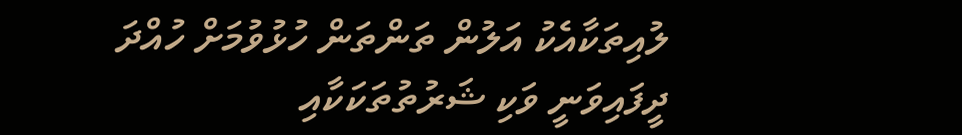ލުއިތަކާއެކު އަލުން ތަންތަން ހުޅުވުމަށް ހުއްދަ ދީފައިވަނީ ވަކި ޝަރުތުތަކަކާއި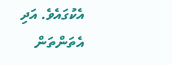އެކުގައެވެ. އަދި އެތަންތަން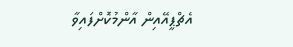އެޗްޕީއޭއިން އާންމުކޮށްފައިވާ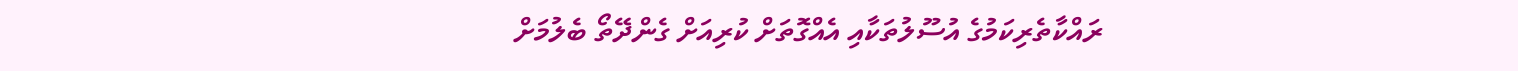ރައްކާތެރިކަމުގެ އުސޫލުތަކާއި އެއްގޮތަށް ކުރިއަށް ގެންދޭތޯ ބެލުމަށް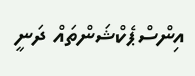އިންސްޕެކްޝަންތައް ދަނީ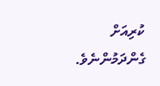ކުރިއަށް ގެންދަމުންނެވެ.